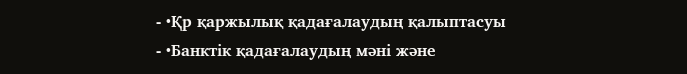- •Қр қаржылық қадағалаудың қалыптасуы
- •Банктік қадағалаудың мәні және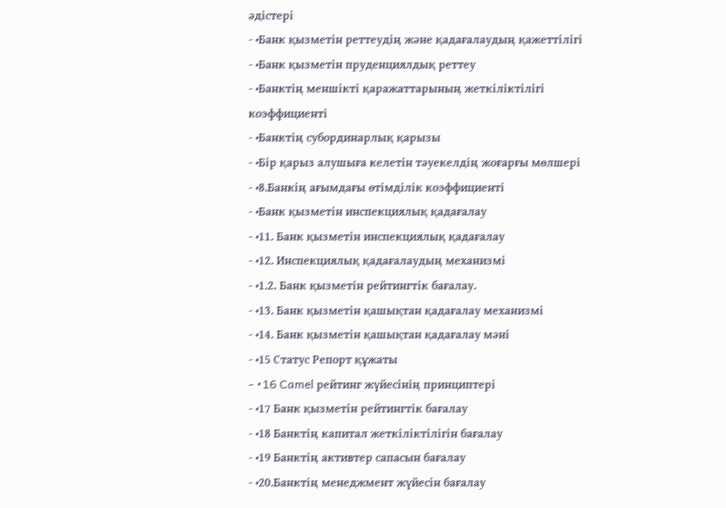әдістері
- •Банк қызметін реттеудің және қадағалаудың қажеттілігі
- •Банк қызметін пруденциялдық реттеу
- •Банктің меншікті қаражаттарының жеткіліктілігі коэффициенті
- •Банктің субординарлық қарызы
- •Бір қарыз алушыға келетін тәуекелдің жоғарғы мөлшері
- •8.Банкің ағымдағы өтімділік коэффициенті
- •Банк қызметін инспекциялық қадағалау
- •11. Банк қызметін инспекциялық қадағалау
- •12. Инспекциялық қадағалаудың механизмі
- •1.2. Банк қызметін рейтингтік бағалау.
- •13. Банк қызметін қашықтан қадағалау механизмі
- •14. Банк қызметін қашықтан қадағалау мәні
- •15 Статус Репорт құжаты
- •16 Camel рейтинг жүйесінің принциптері
- •17 Банк қызметін рейтингтік бағалау
- •18 Банктің капитал жеткіліктілігін бағалау
- •19 Банктің активтер сапасын бағалау
- •20.Банктің менеджмент жүйесін бағалау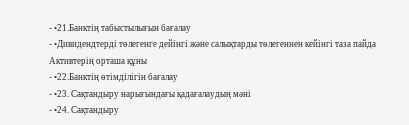- •21.Банктің табыстылығын бағалау
- •Дивидендтерді төлегенге дейінгі және салықтарды төлегеннен кейінгі таза пайда Активтерің орташа құны
- •22.Банктің өтімділігін бағалау
- •23. Сақтандыру нарығындағы қадағалаудың мәні
- •24. Сақтандыру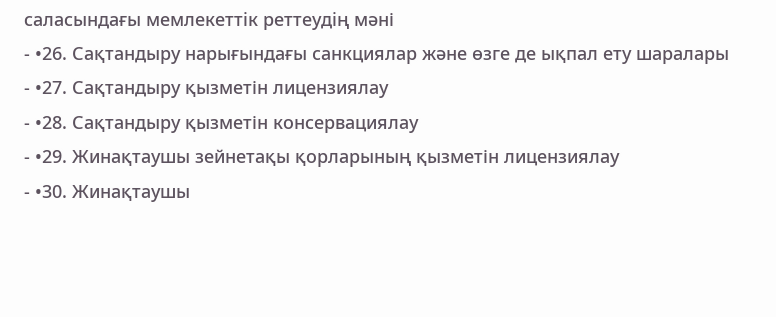саласындағы мемлекеттiк реттеудiң мәні
- •26. Сақтандыру нарығындағы cанкциялар және өзге де ықпал ету шаралары
- •27. Сақтандыру қызметін лицензиялау
- •28. Сақтандыру қызметін консервациялау
- •29. Жинақтаушы зейнетақы қорларының қызметін лицензиялау
- •30. Жинақтаушы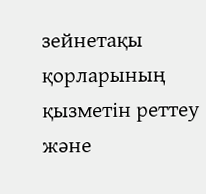зейнетақы қорларының қызметін реттеу және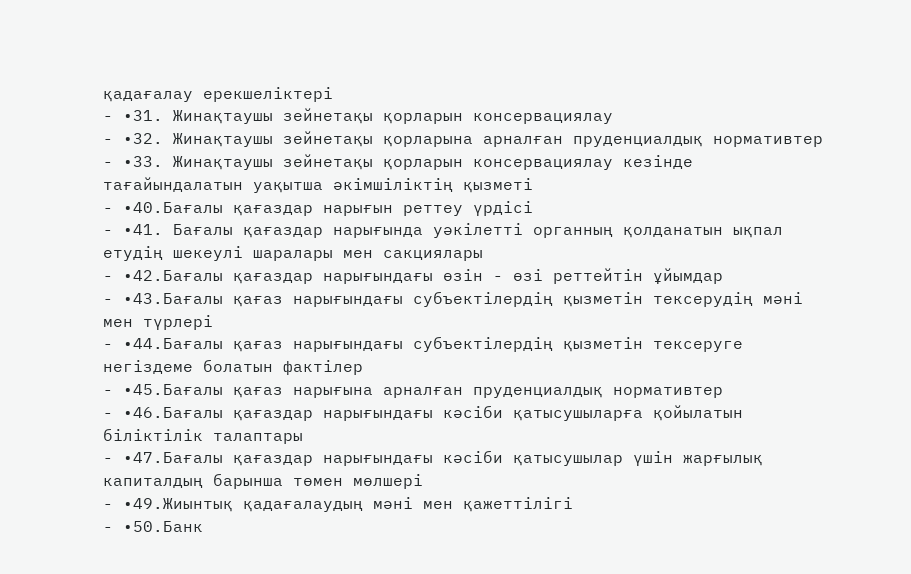қадағалау ерекшеліктері
- •31. Жинақтаушы зейнетақы қорларын консервациялау
- •32. Жинақтаушы зейнетақы қорларына арналған пруденциалдық нормативтер
- •33. Жинақтаушы зейнетақы қорларын консервациялау кезінде тағайындалатын уақытша әкімшіліктің қызметі
- •40.Бағалы қағаздар нарығын реттеу үрдісі
- •41. Бағалы қағаздар нарығында уәкілетті органның қолданатын ықпал етудің шекеулі шаралары мен сакциялары
- •42.Бағалы қағаздар нарығындағы өзін - өзі реттейтін ұйымдар
- •43.Бағалы қағаз нарығындағы субъектілердің қызметін тексерудің мәні мен түрлері
- •44.Бағалы қағаз нарығындағы субъектілердің қызметін тексеруге негіздеме болатын фактілер
- •45.Бағалы қағаз нарығына арналған пруденциалдық нормативтер
- •46.Бағалы қағаздар нарығындағы кәсіби қатысушыларға қойылатын біліктілік талаптары
- •47.Бағалы қағаздар нарығындағы кәсіби қатысушылар үшін жарғылық капиталдың барынша төмен мөлшері
- •49.Жиынтық қадағалаудың мәні мен қажеттілігі
- •50.Банк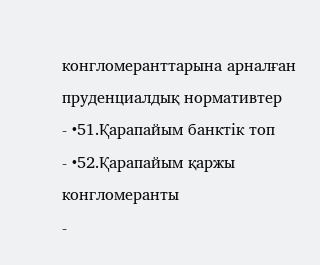конгломеранттарына арналған пруденциалдық нормативтер
- •51.Қарапайым банктік топ
- •52.Қарапайым қаржы конгломеранты
-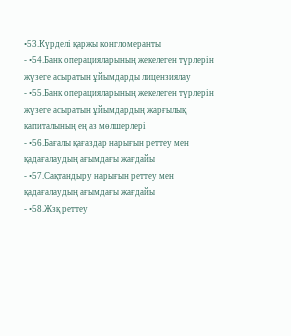•53.Күрделі қаржы конгломеранты
- •54.Банк операцияларының жекелеген түрлерін жүзеге асыратын ұйымдарды лицензиялау
- •55.Банк операцияларының жекелеген түрлерін жүзеге асыратын ұйымдардың жарғылық капиталының ең аз мөлшерлері
- •56.Бағалы қағаздар нарығын реттеу мен қадағалаудың ағымдағы жағдайы
- •57.Сақтандыру нарығын реттеу мен қадағалаудың ағымдағы жағдайы
- •58.Жзқ реттеу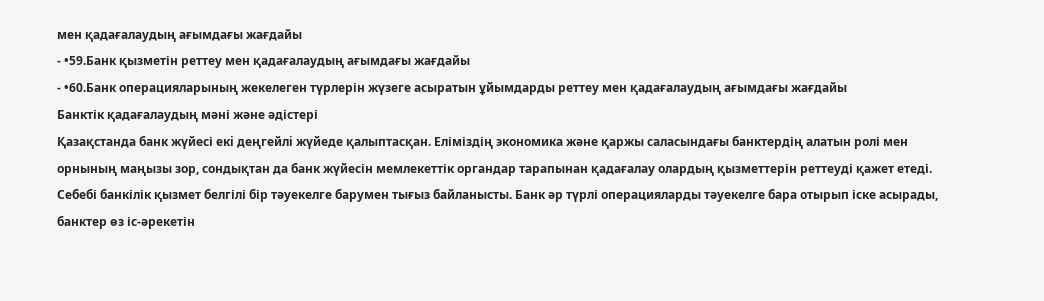мен қадағалаудың ағымдағы жағдайы
- •59.Банк қызметін реттеу мен қадағалаудың ағымдағы жағдайы
- •60.Банк операцияларының жекелеген түрлерін жүзеге асыратын ұйымдарды реттеу мен қадағалаудың ағымдағы жағдайы
Банктік қадағалаудың мәні және әдістері
Қазақстанда банк жүйесі екi деңгейлi жүйеде қалыптасқан. Еліміздің экономика және қаржы саласындағы банктердің алатын ролі мен орнының маңызы зор, сондықтан да банк жүйесін мемлекеттік органдар тарапынан қадағалау олардың қызметтерін реттеуді қажет етеді. Себебі банкілік қызмет белгілі бір тәуекелге барумен тығыз байланысты. Банк әр түрлі операцияларды тәуекелге бара отырып іске асырады, банктер өз іс-әрекетін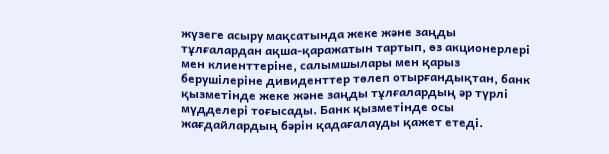жүзеге асыру мақсатында жеке және заңды тұлғалардан ақша-қаражатын тартып, өз акционерлері мен клиенттеріне, салымшылары мен қарыз берушілеріне дивиденттер төлеп отырғандықтан, банк қызметінде жеке және заңды тұлғалардың әр түрлі мүдделері тоғысады. Банк қызметінде осы жағдайлардың бәрін қадағалауды қажет етеді.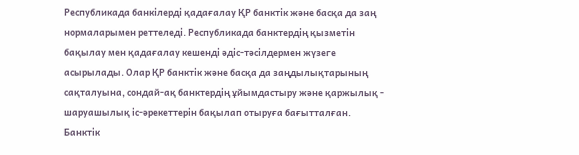Республикада банкілерді қадағалау ҚР банктік және басқа да заң нормаларымен реттеледі. Республикада банктердің қызметін бақылау мен қадағалау кешенді әдіс-тәсілдермен жүзеге асырылады. Олар ҚР банктік және басқа да заңдылықтарының сақталуына, сондай-ақ банктердің ұйымдастыру және қаржылық - шаруашылық іс-әрекеттерін бақылап отыруға бағытталған.
Банктік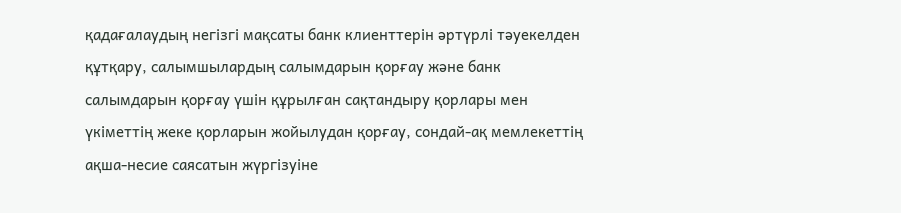қадағалаудың негізгі мақсаты банк клиенттерін әртүрлі тәуекелден құтқару, салымшылардың салымдарын қорғау және банк салымдарын қорғау үшін құрылған сақтандыру қорлары мен үкіметтің жеке қорларын жойылудан қорғау, сондай-ақ мемлекеттің ақша-несие саясатын жүргізуіне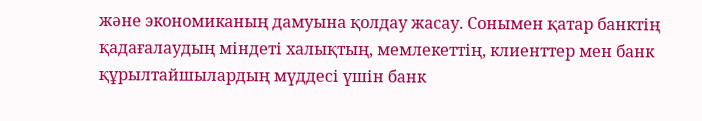және экономиканың дамуына қолдау жасау. Сонымен қатар банктің қадағалаудың міндеті халықтың, мемлекеттің, клиенттер мен банк құрылтайшылардың мүддесі үшін банк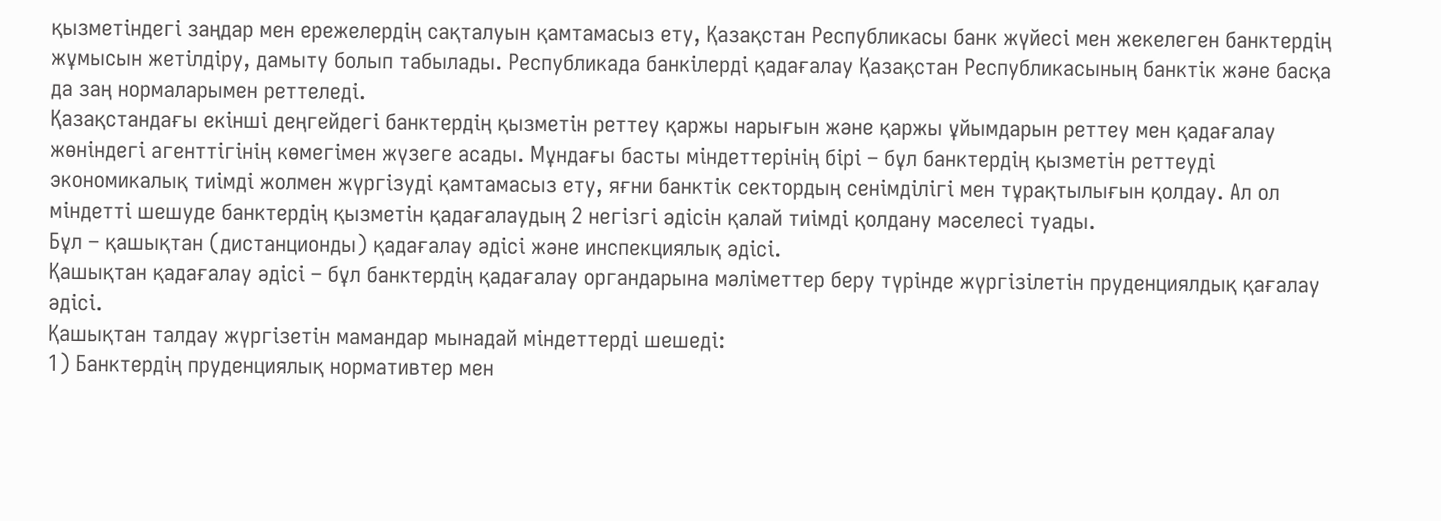қызметіндегі заңдар мен ережелердің сақталуын қамтамасыз ету, Қазақстан Республикасы банк жүйесі мен жекелеген банктердің жұмысын жетілдіру, дамыту болып табылады. Республикада банкілерді қадағалау Қазақстан Республикасының банктік және басқа да заң нормаларымен реттеледі.
Қазақстандағы екінші деңгейдегі банктердің қызметін реттеу қаржы нарығын және қаржы ұйымдарын реттеу мен қадағалау жөніндегі агенттігінің көмегімен жүзеге асады. Мұндағы басты міндеттерінің бірі – бұл банктердің қызметін реттеуді экономикалық тиімді жолмен жүргізуді қамтамасыз ету, яғни банктік сектордың сенімділігі мен тұрақтылығын қолдау. Ал ол міндетті шешуде банктердің қызметін қадағалаудың 2 негізгі әдісін қалай тиімді қолдану мәселесі туады.
Бұл – қашықтан (дистанционды) қадағалау әдісі және инспекциялық әдісі.
Қашықтан қадағалау әдісі – бұл банктердің қадағалау органдарына мәліметтер беру түрінде жүргізілетін пруденциялдық қағалау әдісі.
Қашықтан талдау жүргізетін мамандар мынадай міндеттерді шешеді:
1) Банктердің пруденциялық нормативтер мен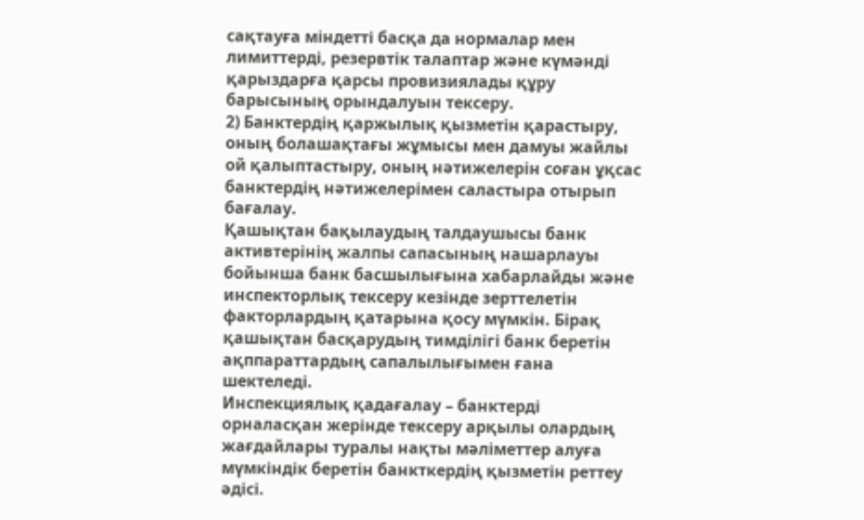сақтауға міндетті басқа да нормалар мен лимиттерді, резервтік талаптар және күмәнді қарыздарға қарсы провизиялады құру барысының орындалуын тексеру.
2) Банктердің қаржылық қызметін қарастыру, оның болашақтағы жұмысы мен дамуы жайлы ой қалыптастыру, оның нәтижелерін соған ұқсас банктердің нәтижелерімен саластыра отырып бағалау.
Қашықтан бақылаудың талдаушысы банк активтерінің жалпы сапасының нашарлауы бойынша банк басшылығына хабарлайды және инспекторлық тексеру кезінде зерттелетін факторлардың қатарына қосу мүмкін. Бірақ қашықтан басқарудың тимділігі банк беретін ақппараттардың сапалылығымен ғана шектеледі.
Инспекциялық қадағалау – банктерді орналасқан жерінде тексеру арқылы олардың жағдайлары туралы нақты мәліметтер алуға мүмкіндік беретін банкткердің қызметін реттеу әдісі.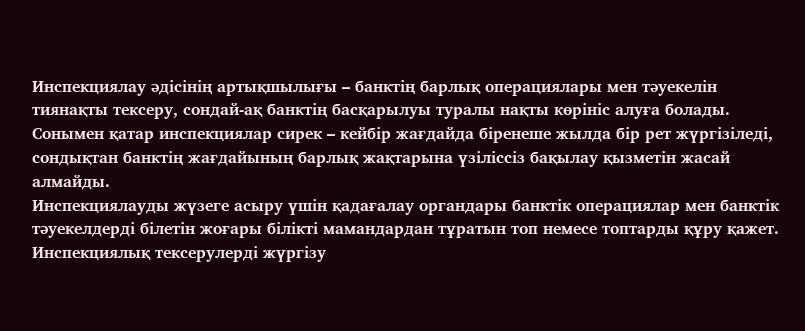Инспекциялау әдісінің артықшылығы – банктің барлық операциялары мен тәуекелін тиянақты тексеру, сондай-ақ банктің басқарылуы туралы нақты көрініс алуға болады. Сонымен қатар инспекциялар сирек – кейбір жағдайда біренеше жылда бір рет жүргізіледі, сондықтан банктің жағдайының барлық жақтарына үзіліссіз бақылау қызметін жасай алмайды.
Инспекциялауды жүзеге асыру үшін қадағалау органдары банктік операциялар мен банктік тәуекелдерді білетін жоғары білікті мамандардан тұратын топ немесе топтарды құру қажет. Инспекциялық тексерулерді жүргізу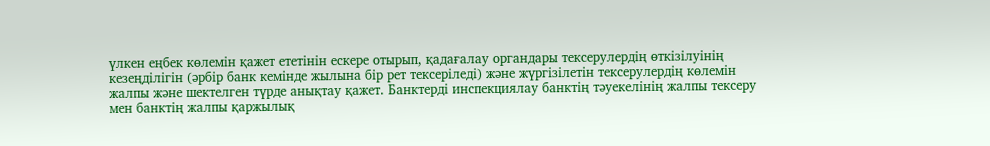үлкен еңбек көлемін қажет ететінін ескере отырып, қадағалау органдары тексерулердің өткізілуінің кезеңділігін (әрбір банк кемінде жылына бір рет тексеріледі) және жүргізілетін тексерулердің көлемін жалпы және шектелген түрде анықтау қажет. Банктерді инспекциялау банктің тәуекелінің жалпы тексеру мен банктің жалпы қаржылық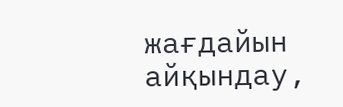жағдайын айқындау,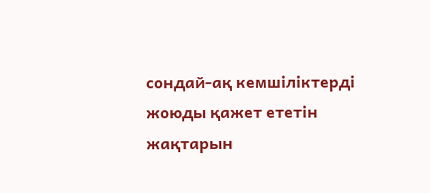сондай-ақ кемшіліктерді жоюды қажет ететін жақтарын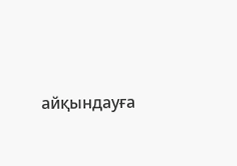айқындауға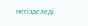негізделеді.